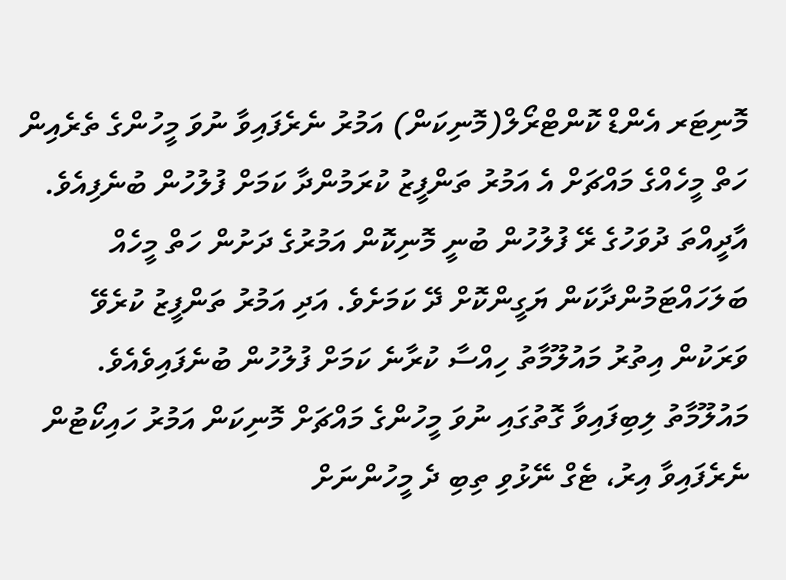މޮނިޓަރ އެންޑް ކޮންޓްރޯލް(މޮނިކަން) އަމުރު ނެރެފައިވާ ނުވަ މީހުންގެ ތެރެއިން ހަތް މީހެއްގެ މައްޗަށް އެ އަމުރު ތަންފީޒު ކުރަމުންދާ ކަމަށް ފުލުހުން ބުނެފިއެވެ.
އާދީއްތަ ދުވަހުގެ ރޭ ފުލުހުން ބުނީ މޮނިކޮން އަމުރުގެ ދަށުން ހަތް މީހެއް ބަލަހައްޓަމުންދާކަން ޔަގީންކޮށް ދޭ ކަމަށެވެ. އަދި އަމުރު ތަންފީޒު ކުރެވޭ ވަރަކުން އިތުރު މައުލޫމާތު ހިއްސާ ކުރާނެ ކަމަށް ފުލުހުން ބުނެފައިވެއެވެ.
މައުލޫމާތު ލިބިފައިވާ ގޮތުގައި ނުވަ މީހުންގެ މައްޗަށް މޮނިކަން އަމުރު ހައިކޯޓުން ނެރެފައިވާ އިރު، ޓެގް ނޭޅުވި ތިބި ދެ މީހުންނަށް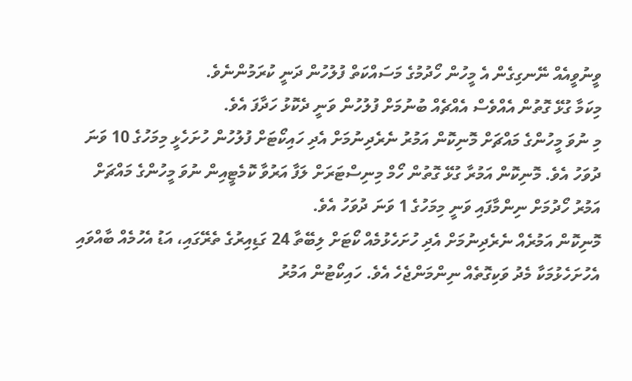ވީނުވީއެއް ނޭނގިގެން އެ މީހުން ހޯދުމުގެ މަސައްކަތް ފުލުހުން ދަނީ ކުރަމުންނެވެ.
މިކަމާ ގުޅޭ ގޮތުން އެއްވެސް އެއްޗެއް ބުނުމަށް ފުލުހުން ވަނީ ދެކޮޅު ހަދާފަ އެވެ.
މި ނުވަ މީހުންގެ މައްޗަށް މޮނިކޮން އަމުރު ނެރެދިނުމަށް އެދި ހައިކޯޓަށް ފުލުހުން ހުށަހެޅީ މިމަހުގެ 10 ވަނަ ދުވަހު އެވެ. މޮނިކޮން އަމުރާ ގުޅޭ ގޮތުން ހޯމް މިނިސްޓަރަށް ލަފާ އަރުވާ ކޮމެޓީއިން ނުވަ މީހުންގެ މައްޗަށް އަމުރު ހޯދުމަށް ނިންމާފައި ވަނީ މިމަހުގެ 1 ވަނަ ދުވަހު އެވެ.
މޮނިކޮން އަމުރެއް ނެރެދިނުމަށް އެދި ހުށަހެޅުމެއް ކޯޓަށް ލިބޭތާ 24 ގަޑިއިރުގެ ތެރޭގައި، އަޑު އެހުމެއް ބާއްވައި އެހުށަހެޅުމަކާ މެދު ވަކިގޮތެއް ނިންމަންޖެހެ އެވެ. ހައިކޯޓުން އަމުރު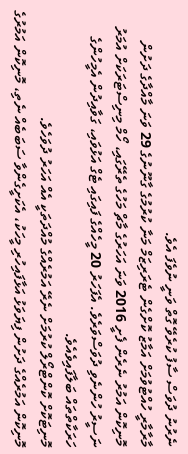ނެރުނު ދުވަސް ސާފު ކުރެވޭ ގޮތް ވަނީ ނުވެފަ އެވެ.
މާރާމާރީ ހުއްޓުވުމަށް އަމާޒު ކޮށްގެން ޓެރަރިޒަމް މަނާ ކުރުމުގެ ގާނޫނުގެ 29 ވަނަ މާއްދާގެ ދަށުން މޮނިކޮން އަމުރު ނެރެން ފެށީ 2016 ވަނަ އަހަރުގެ މާޗް މަހުގެ ތެރޭގައި، ހޯމް މިނިސްޓަރަކަށް އުމަރު ނަސީރު ހުންނެވި ދުވަސްވަރެވެ. އެފަހަރު 20 މީހެއްގެ ފައިގައި ޓެގް އަޅުވައި، ގަވާއިދުން އެމީހުންގެ ހަރަކާތްތައް ބަލާފައިވެއެވެ.
މޮނިޓަކޮށް ކޮންޓްރޯލް ކުރުމަށް ނެރޭ އަމުރެއްގެ މުއްދަތަކީ އެއް އަހަރު ދުވަހެވެ.
މޮނިކޮން އަމުރެއްގެ ދަށުން ފިޔަވަޅު އަޅާފައިހުރި މީހަކު، އެކަށީގެންވާ ސަބަބެއް ނެތި، މޮނިކޮން އަމުރުގެ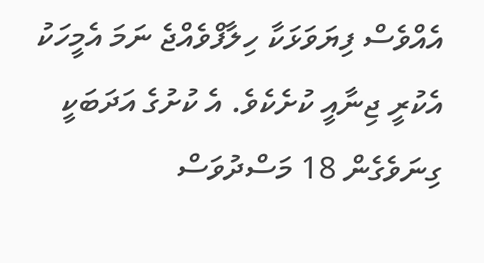އެއްވެސް ފިޔަވަޅަކާ ހިލާފްވެއްޖެ ނަމަ އެމީހަކު އެކުރީ ޖިނާއީ ކުށެކެވެ. އެ ކުށުގެ އަދަބަކީ ގިނަވެގެން 18 މަސްދުވަސް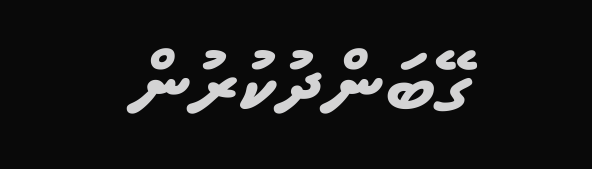ގޭބަންދުކުރުން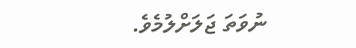ނުވަތަ ޖަލަށްލުމެވެ.